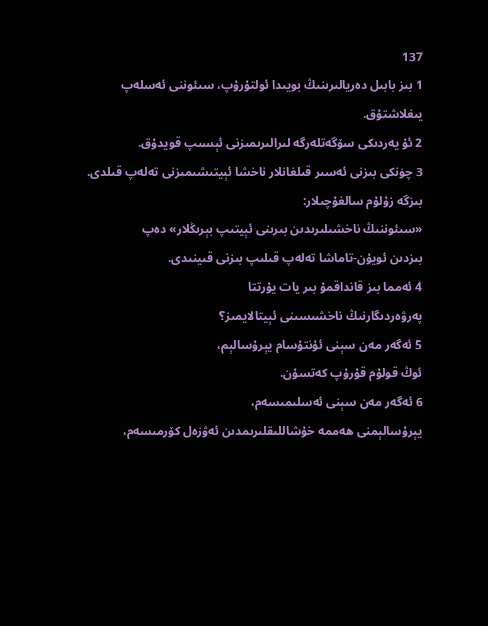137
1 بىز بابىل دەريالىرىنىڭ بويىدا ئولتۇرۇپ، سىئوننى ئەسلەپ يىغلاشتۇق.
2 ئۇ يەردىكى سۆگەتلەرگە لىرالىرىمىزنى ئېسىپ قويدۇق.
3 چۈنكى بىزنى ئەسىر قىلغانلار ناخشا ئېيتىشىمىزنى تەلەپ قىلدى.
بىزگە زۇلۇم سالغۇچىلار:
«سىئوننىڭ ناخشىلىرىدىن بىرىنى ئېيتىپ بېرىڭلار» دەپ
بىزدىن ئويۇن-تاماشا تەلەپ قىلىپ بىزنى قىينىدى.
4 ئەمما بىز قانداقمۇ بىر يات يۇرتتا
پەرۋەردىگارنىڭ ناخشىسىنى ئېيتالايمىز؟
5 ئەگەر مەن سېنى ئۇنتۇسام يېرۇسالېم،
ئوڭ قولۇم قۇرۇپ كەتسۇن.
6 ئەگەر مەن سېنى ئەسلىمىسەم،
يېرۇسالېمنى ھەممە خۇشاللىقلىرىمدىن ئەۋزەل كۆرمىسەم،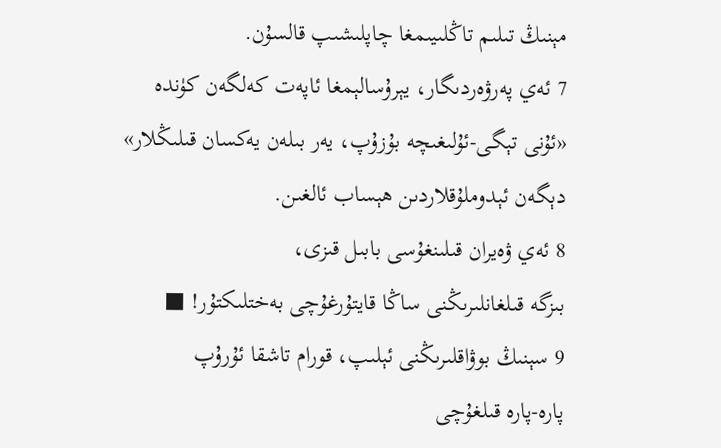مېنىڭ تىلىم تاڭلىيىمغا چاپلىشىپ قالسۇن.
7 ئەي پەرۋەردىگار، يېرۇسالېمغا ئاپەت كەلگەن كۈندە
«ئۇنى تېگى-ئۇلىغىچە بۇزۇپ، يەر بىلەن يەكسان قىلىڭلار»
دېگەن ئېدوملۇقلاردىن ھېساب ئالغىن.
8 ئەي ۋەيران قىلىنغۇسى بابىل قىزى،
بىزگە قىلغانلىرىڭنى ساڭا قايتۇرغۇچى بەختلىكتۇر! ■
9 سېنىڭ بوۋاقلىرىڭنى ئېلىپ، قورام تاشقا ئۇرۇپ
پارە-پارە قىلغۇچى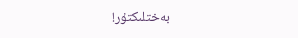بەختلىكتۇر!